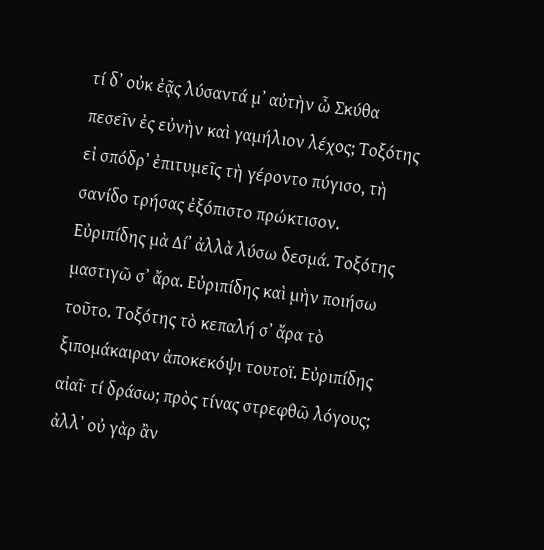τί δʼ οὐκ ἐᾷς λύσαντά μʼ αὐτὴν ὦ Σκύθα πεσεῖν ἐς εὐνὴν καὶ γαμήλιον λέχος; Τοξότης εἰ σπόδρʼ ἐπιτυμεῖς τὴ γέροντο πύγισο, τὴ σανίδο τρήσας ἐξόπιστο πρώκτισον. Εὐριπίδης μὰ Δίʼ ἀλλὰ λύσω δεσμά. Τοξότης μαστιγῶ σʼ ἄρα. Εὐριπίδης καὶ μὴν ποιήσω τοῦτο. Τοξότης τὸ κεπαλή σʼ ἄρα τὸ ξιπομάκαιραν ἀποκεκόψι τουτοϊ. Εὐριπίδης αἰαῖ· τί δράσω; πρὸς τίνας στρεφθῶ λόγους; ἀλλʼ οὐ γὰρ ἂν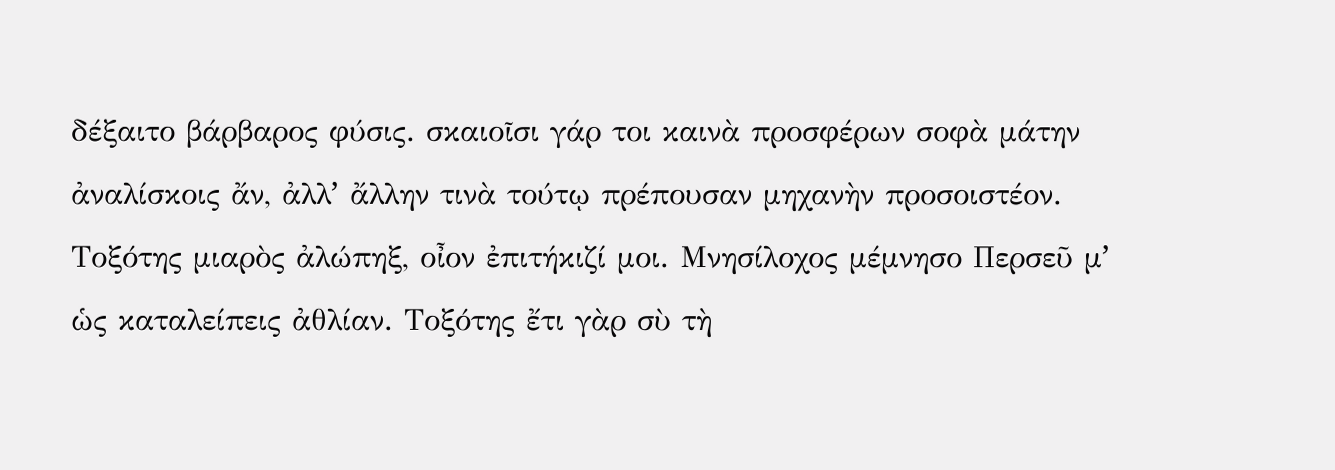δέξαιτο βάρβαρος φύσις. σκαιοῖσι γάρ τοι καινὰ προσφέρων σοφὰ μάτην ἀναλίσκοις ἄν, ἀλλʼ ἄλλην τινὰ τούτῳ πρέπουσαν μηχανὴν προσοιστέον. Τοξότης μιαρὸς ἀλώπηξ, οἶον ἐπιτήκιζί μοι. Μνησίλοχος μέμνησο Περσεῦ μʼ ὡς καταλείπεις ἀθλίαν. Τοξότης ἔτι γὰρ σὺ τὴ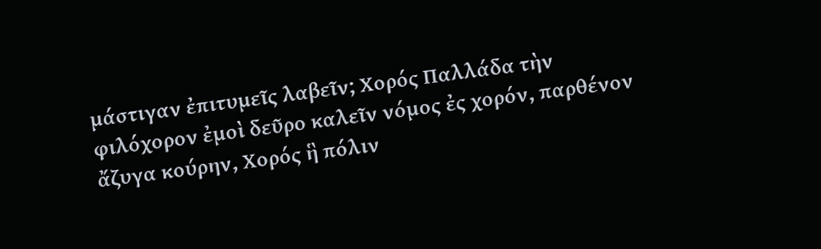μάστιγαν ἐπιτυμεῖς λαβεῖν; Χορός Παλλάδα τὴν φιλόχορον ἐμοὶ δεῦρο καλεῖν νόμος ἐς χορόν, παρθένον ἄζυγα κούρην, Χορός ἣ πόλιν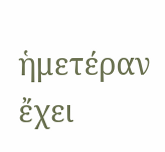ἡμετέραν ἔχει